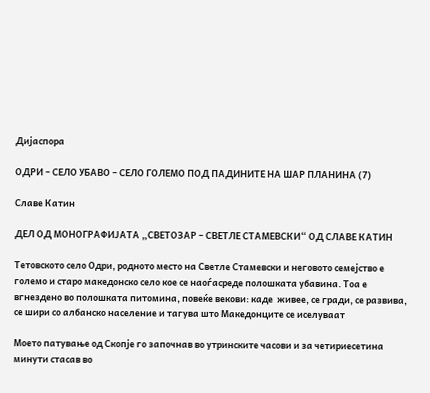Дијаспора

ОДРИ – СЕЛО УБАВО – СЕЛО ГОЛЕМО ПОД ПАДИНИТЕ НА ШАР ПЛАНИНА (7)

Славе Катин

ДЕЛ ОД МОНОГРАФИЈАТА „СВЕТОЗАР – СВЕТЛЕ СТАМЕВСКИ“ ОД СЛАВЕ КАТИН

Тетовското село Одри, родното место на Светле Стамевски и неговото семејство е големо и старо македонско село кое се наоѓасреде полошката убавина. Тоа е вгнездено во полошката питомина, повеќе векови: каде  живее, се гради, се развива, се шири со албанско население и тагува што Македонците се иселуваат

Моето патување од Скопје го започнав во утринските часови и за четириесетина минути стасав во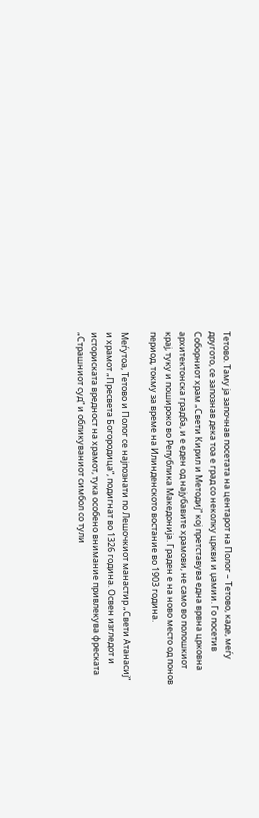Тетово. Таму ја започнав посетата на центарот на Полог – Тетово, каде, меѓу другото, се запознав дека тоа е град со неколку цркви и џамии. Го посетив  Соборниот храм „Свети Кирил и Методиј“ кој претставува една врвна црковна архитектонска градба, и е еден од најубавите храмови, не само во полошкиот крај, туку и пошироко во Република Македонија. Граден е на ново место од понов период, токму за време на Илинденското востание во 1903 година.

Меѓутоа, Тетово и Полог се најпознати по Лешочкиот манастир „Свети Атанасиј“ и храмот „Пресвета Богородица“, подигнат во 1326 година. Освен изгледот и историската вредност на храмот, тука особено внимание привлекува фреската „Страшниот суд“ и обликуваниот симбол со тули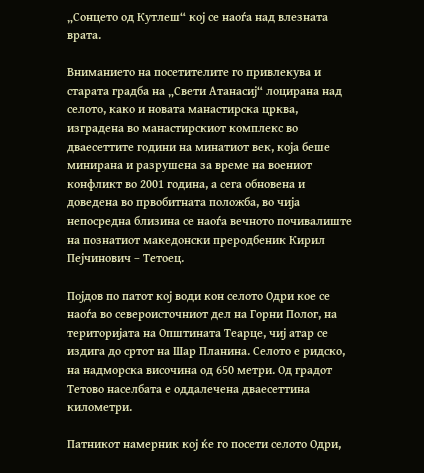„Сонцето од Кутлеш“ кој се наоѓа над влезната врата.

Вниманието на посетителите го привлекува и старата градба на „Свети Атанасиј“ лоцирана над селото, како и новата манастирска црква, изградена во манастирскиот комплекс во дваесеттите години на минатиот век, која беше минирана и разрушена за време на воениот конфликт во 2001 година, а сега обновена и доведена во првобитната положба, во чија непосредна близина се наоѓа вечното почивалиште на познатиот македонски преродбеник Кирил Пејчинович – Тетоец.

Појдов по патот кој води кон селото Одри кое се наоѓа во североисточниот дел на Горни Полог, на територијата на Општината Теарце, чиј атар се издига до сртот на Шар Планина. Селото е ридско, на надморска височина од 650 метри. Од градот Тетово населбата е оддалечена дваесеттина километри.

Патникот намерник кој ќе го посети селото Одри,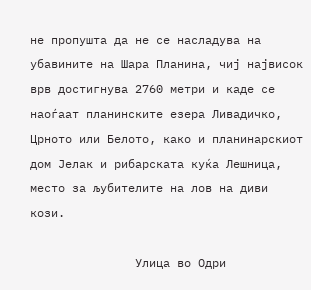не пропушта да не се насладува на убавините на Шара Планина, чиј највисок врв достигнува 2760 метри и каде се наоѓаат планинските езера Ливадичко, Црното или Белото, како и планинарскиот дом Јелак и рибарската куќа Лешница, место за љубителите на лов на диви кози.

               Улица во Одри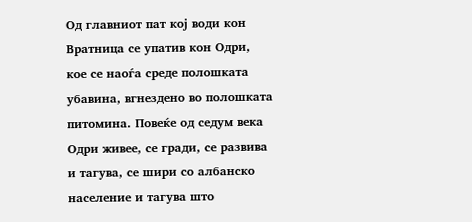Од главниот пат кој води кон Вратница се упатив кон Одри, кое се наоѓа среде полошката убавина, вгнездено во полошката питомина. Повеќе од седум века Одри живее, се гради, се развива и тагува, се шири со албанско население и тагува што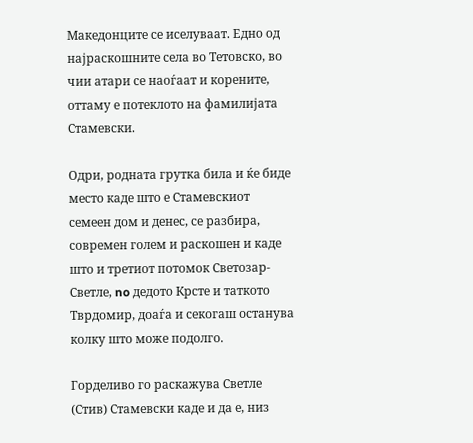Македонците се иселуваат. Едно од најраскошните села во Тетовско, во чии атари се наоѓаат и корените, оттаму е потеклото на фамилијата Стамевски.

Одри, родната грутка била и ќе биде место каде што е Стамевскиот семеен дом и денес, се разбира, современ голем и раскошен и каде што и третиот потомок Светозар- Светле, no дедото Крсте и таткото Тврдомир, доаѓа и секогаш останува колку што може подолго.

Горделиво го раскажува Светле (Стив) Стамевски каде и да е, низ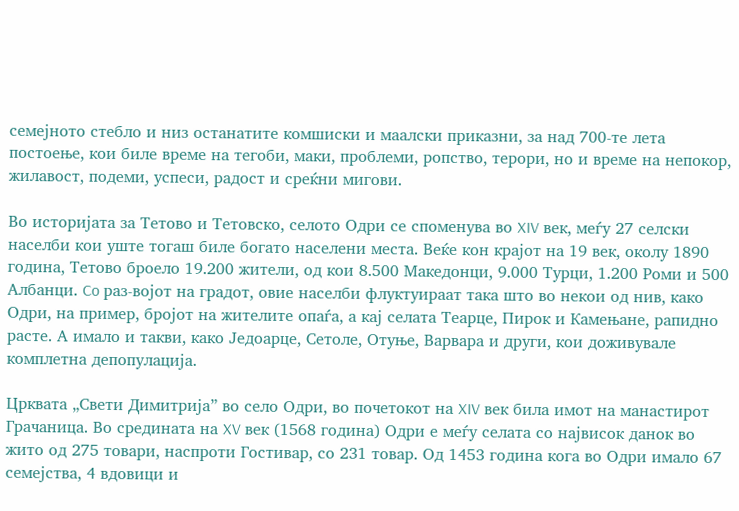семејното стебло и низ останатите комшиски и маалски приказни, за над 700-те лета постоење, кои биле време на тегоби, маки, проблеми, ропство, терори, но и време на непокор, жилавост, подеми, успеси, радост и среќни мигови.

Во историјата за Тетово и Тетовско, селото Одри се споменува во XIV век, меѓу 27 селски населби кои уште тогаш биле богато населени места. Веќе кон крајот на 19 век, околу 1890 година, Тетово броело 19.200 жители, од кои 8.500 Македонци, 9.000 Турци, 1.200 Роми и 500 Албанци. Co раз-војот на градот, овие населби флуктуираат така што во некои од нив, како Одри, на пример, бројот на жителите опаѓа, а кај селата Теарце, Пирок и Камењане, рапидно расте. А имало и такви, како Једоарце, Сетоле, Отуње, Варвара и други, кои доживувале комплетна депопулација.

Црквата „Свети Димитрија” во село Одри, во почетокот на XIV век била имот на манастирот Грачаница. Во средината на XV век (1568 година) Одри е меѓу селата со највисок данок во жито од 275 товари, наспроти Гостивар, со 231 товар. Од 1453 година кога во Одри имало 67 семејства, 4 вдовици и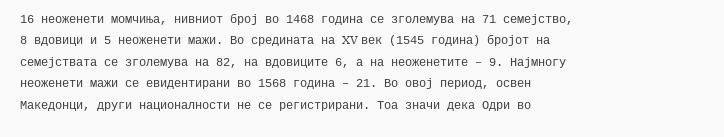16 неоженети момчиња, нивниот број во 1468 година се зголемува на 71 семејство, 8 вдовици и 5 неоженети мажи. Во средината на XV век (1545 година) бројот на семејствата се зголемува на 82, на вдовиците 6, а на неоженетите – 9. Најмногу неоженети мажи се евидентирани во 1568 година – 21. Во овој период, освен Македонци, други националности не се регистрирани. Тоа значи дека Одри во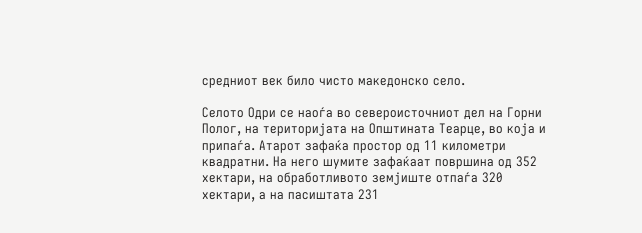средниот век било чисто македонско село.

Селото Одри се наоѓа во североисточниот дел на Горни Полог, на територијата на Општината Теарце, во која и припаѓа. Атарот зафаќа простор од 11 километри квадратни. На него шумите зафаќаат површина од 352 хектари, на обработливото земјиште отпаѓа 320 хектари, а на пасиштата 231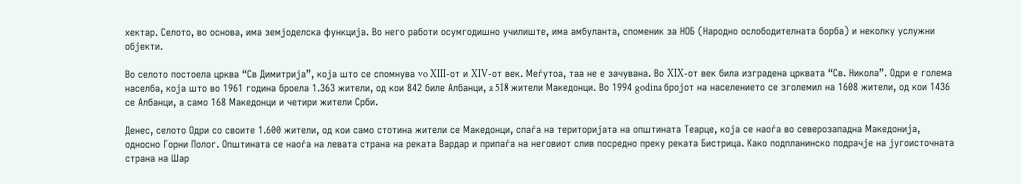хектар. Селото, во основа, има земјоделска функција. Во него работи осумгодишно училиште, има амбуланта, споменик за НОБ (Народно ослободителната борба) и неколку услужни објекти.

Во селото постоела црква “Св Димитрија”, која што се спомнува vo XIII-от и XIV-от век. Меѓутоа, таа не е зачувана. Во XIX-от век била изградена црквата “Св. Никола”. Одри е голема населба, која што во 1961 година броела 1.363 жители, од кои 842 биле Албанци, a 518 жители Македонци. Во 1994 godina бројот на населението се зголемил на 1608 жители, од кои 1436 се Албанци, а само 168 Македонци и четири жители Срби.

Денес, селото Одри со своите 1.600 жители, од кои само стотина жители се Македонци, спаѓа на територијата на општината Теарце, која се наоѓа во северозападна Македонија, односно Горни Полог. Општината се наоѓа на левата страна на реката Вардар и припаѓа на неговиот слив посредно преку реката Бистрица. Како подпланинско подрачје на југоисточната страна на Шар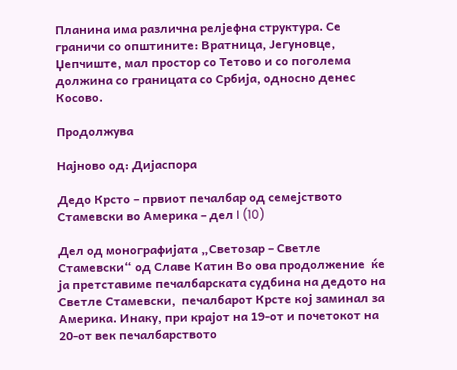Планина има различна релјефна структура. Се граничи со општините: Вратница, Јегуновце, Џепчиште, мал простор со Тетово и со поголема должина со границата со Србија, односно денес Косово.

Продолжува

Најново од: Дијаспора

Дедо Крсто – првиот печалбар од семејството Стамевски во Америка – дел I (10)

Дел од монографијата „Светозар – Светле Стамевски“ од Славе Катин Во ова продолжение  ќе ја претставиме печалбарската судбина на дедото на Светле Стамевски,  печалбарот Крсте кој заминал за Америка. Инаку, при крајот на 19-от и почетокот на 20-от век печалбарството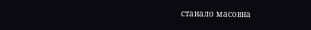станало масовна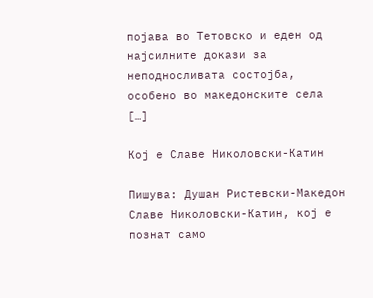појава во Тетовско и еден од најсилните докази за неподносливата состојба, особено во македонските села […]

Кој е Славе Николовски-Катин

Пишува: Душан Ристевски-Македон Славе Николовски-Катин, кој е познат само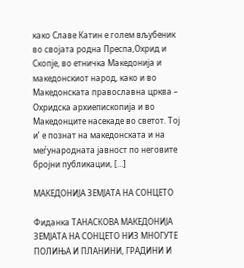како Славе Катин е голем вљубеник во својата родна Преспа,Охрид и Скопје, во етничка Македонија и македонскиот народ, како и во Македонската православна црква – Охридска архиепископија и во Македонците насекаде во светот. Тој и’ е познат на македонската и на меѓународната јавност по неговите бројни публикации, […]

МАКЕДОНИЈА ЗЕМЈАТА НА СОНЦЕТО

Фиданка ТАНАСКОВА МАКЕДОНИЈА ЗЕМЈАТА НА СОНЦЕТО НИЗ МНОГУТЕ ПОЛИЊА И ПЛАНИНИ, ГРАДИНИ И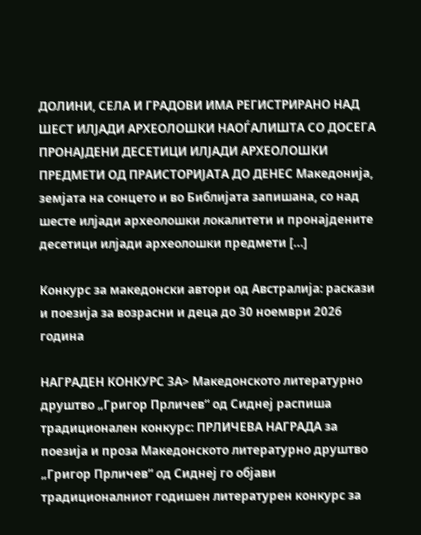ДОЛИНИ, СЕЛА И ГРАДОВИ ИМА РЕГИСТРИРАНО НАД ШЕСТ ИЛЈАДИ АРХЕОЛОШКИ НАОЃАЛИШТА СО ДОСЕГА ПРОНАЈДЕНИ ДЕСЕТИЦИ ИЛЈАДИ АРХЕОЛОШКИ ПРЕДМЕТИ ОД ПРАИСТОРИЈАТА ДО ДЕНЕС Македонија, земјата на сонцето и во Библијата запишана, со над шесте илјади археолошки локалитети и пронајдените десетици илјади археолошки предмети […]

Конкурс за македонски автори од Австралија: раскази и поезија за возрасни и деца до 30 ноември 2026 година

НАГРАДЕН КОНКУРС ЗА> Македонското литературно друштво „Григор Прличев“ од Сиднеј распиша традиционален конкурс: ПРЛИЧЕВА НАГРАДА за поезија и проза Македонското литературно друштво „Григор Прличев“ од Сиднеј го објави традиционалниот годишен литературен конкурс за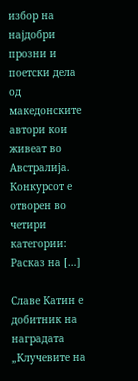избор на најдобри прозни и поетски дела од македонските автори кои живеат во Австралија. Конкурсот е отворен во четири категории: Расказ на […]

Славе Катин е добитник на наградата „Клучевите на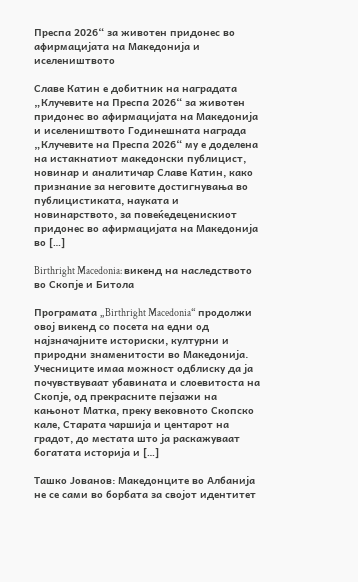Преспа 2026“ за животен придонес во афирмацијата на Македонија и иселеништвото

Славе Катин е добитник на наградата „Клучевите на Преспа 2026“ за животен придонес во афирмацијата на Македонија и иселеништвото Годинешната награда „Клучевите на Преспа 2026“ му е доделена на истакнатиот македонски публицист, новинар и аналитичар Славе Катин, како признание за неговите достигнувања во публицистиката, науката и новинарството, за повеќедеценискиот придонес во афирмацијата на Македонија во […]

Birthright Macedonia: викенд на наследството во Скопје и Битола

Програмата „Birthright Macedonia“ продолжи овој викенд со посета на едни од најзначајните историски, културни и природни знаменитости во Македонија. Учесниците имаа можност одблиску да ја почувствуваат убавината и слоевитоста на Скопје, од прекрасните пејзажи на кањонот Матка, преку вековното Скопско кале, Старата чаршија и центарот на градот, до местата што ја раскажуваат богатата историја и […]

Ташко Јованов: Македонците во Албанија не се сами во борбата за својот идентитет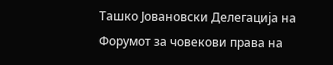Ташко Јовановски Делегација на Форумот за човекови права на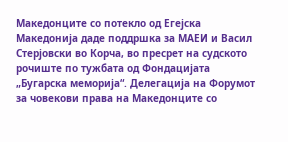Македонците со потекло од Егејска Македонија даде поддршка за МАЕИ и Васил Стерјовски во Корча, во пресрет на судското рочиште по тужбата од Фондацијата „Бугарска меморија“. Делегација на Форумот за човекови права на Македонците со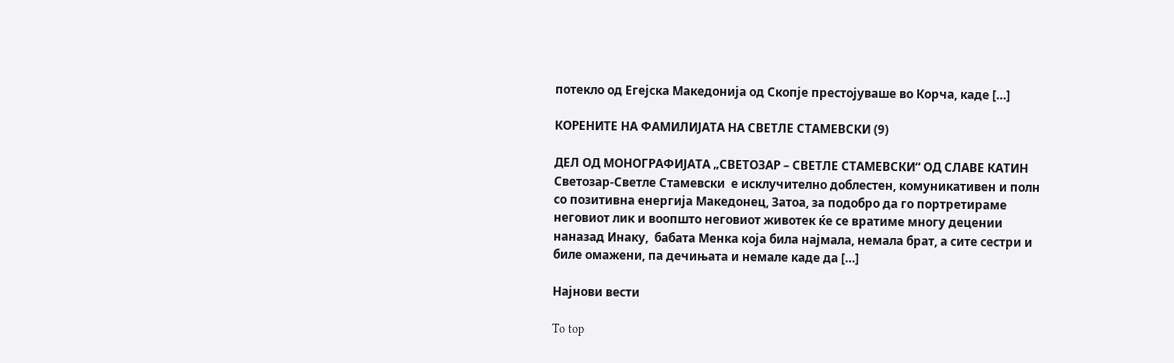потекло од Егејска Македонија од Скопје престојуваше во Корча, каде […]

КОРЕНИТЕ НА ФАМИЛИЈАТА НА СВЕТЛЕ СТАМЕВСКИ (9)

ДЕЛ ОД МОНОГРАФИЈАТА „СВЕТОЗАР – СВЕТЛЕ СТАМЕВСКИ“ ОД СЛАВЕ КАТИН Светозар-Светле Стамевски  е исклучително доблестен, комуникативен и полн со позитивна енергија Македонец, Затоа, за подобро да го портретираме неговиот лик и воопшто неговиот животек ќе се вратиме многу децении наназад Инаку,  бабата Менка која била најмала, немала брат, а сите сестри и биле омажени, па дечињата и немале каде да […]

Најнови вести

To top